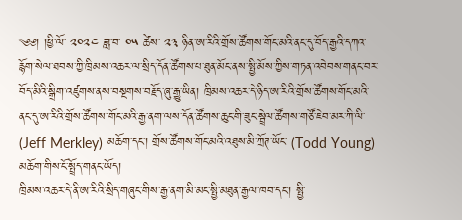༄༅། །ཕྱི་ལོ་ ༢༠༢༤ ཟླ་བ་ ༠༥ ཚེས་ ༢༣ ཉིན་ཨ་རིའི་གྲོས་ཚོགས་གོང་མའི་ནང་དུ་བོད་རྒྱའི་དཀའ་རྙོག་སེལ་ཐབས་ཀྱི་ཁྲིམས་འཆར་ལ་སྲིད་དོན་ཚོགས་པ་ཐུན་མོང་ནས་སྤྱི་མོས་ཀྱིས་གཏན་འབེབས་གནང་བར་བོད་མིའི་སྒྲིག་འཛུགས་ནས་བསྔགས་བརྗོད་ཞུ་རྒྱུ་ཡིན། ཁྲིམས་འཆར་དེ་ཉིད་ཨ་རིའི་གྲོས་ཚོགས་གོང་མའི་ནང་དུ་ཨ་རིའི་གྲོས་ཚོགས་གོང་མའི་རྒྱ་ནག་ལས་དོན་ཚོགས་ཆུང་གི་ཟུང་སྦྲེལ་ཚོགས་གཙོ་ཇེབ་མར་ཀི་ལི་ (Jeff Merkley) མཆོག་དང་། གྲོས་ཚོགས་གོང་མའི་འཐུས་མི་ཀྲོཊ་ཡོང་ (Todd Young) མཆོག་གིས་ངོ་སྤྲོད་གནང་ཡོད།
ཁྲིམས་འཆར་དེ་ནི་ཨ་རིའི་སྲིད་གཞུང་གིས་རྒྱ་ནག་མི་མང་སྤྱི་མཐུན་རྒྱལ་ཁབ་དང་། སྤྱི་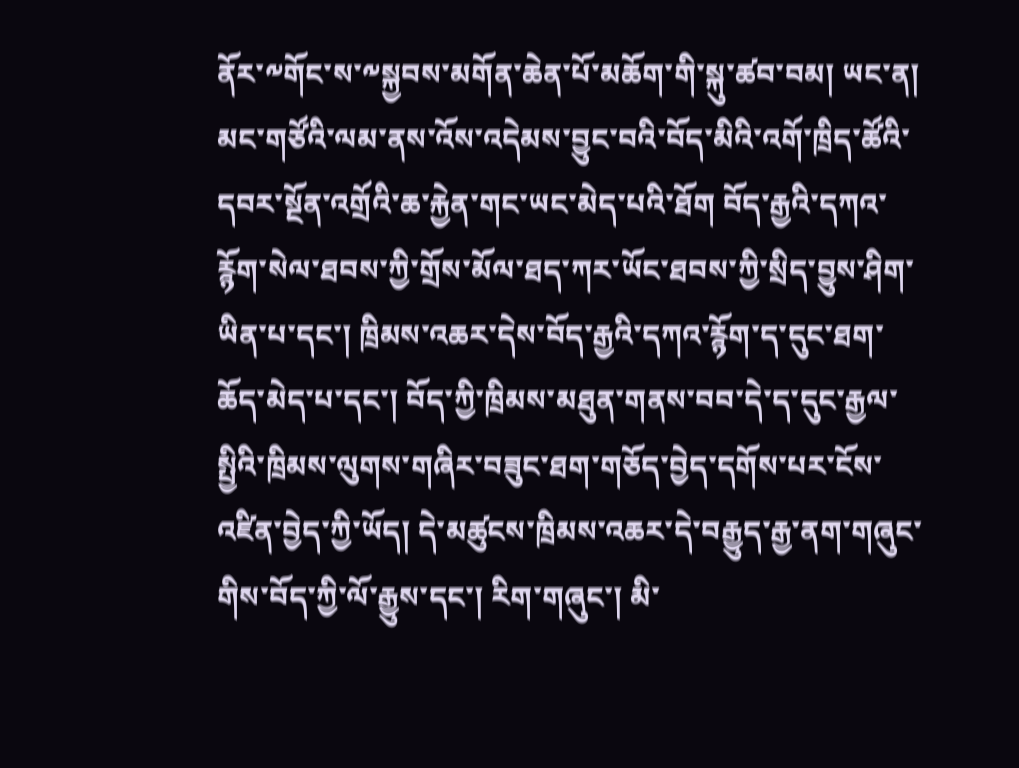ནོར་༸གོང་ས་༸སྐྱབས་མགོན་ཆེན་པོ་མཆོག་གི་སྐུ་ཚབ་བམ། ཡང་ན། མང་གཙོའི་ལམ་ནས་འོས་འདེམས་བྱུང་བའི་བོད་མིའི་འགོ་ཁྲིད་ཚོའི་དབར་སྔོན་འགྲོའི་ཆ་རྐྱེན་གང་ཡང་མེད་པའི་ཐོག བོད་རྒྱའི་དཀའ་རྙོག་སེལ་ཐབས་ཀྱི་གྲོས་མོལ་ཐད་ཀར་ཡོང་ཐབས་ཀྱི་སྲིད་བྱུས་ཤིག་ཡིན་པ་དང་། ཁྲིམས་འཆར་དེས་བོད་རྒྱའི་དཀའ་རྙོག་ད་དུང་ཐག་ཆོད་མེད་པ་དང་། བོད་ཀྱི་ཁྲིམས་མཐུན་གནས་བབ་དེ་ད་དུང་རྒྱལ་སྤྱིའི་ཁྲིམས་ལུགས་གཞིར་བཟུང་ཐག་གཅོད་བྱེད་དགོས་པར་ངོས་འཛིན་བྱེད་ཀྱི་ཡོད། དེ་མཚུངས་ཁྲིམས་འཆར་དེ་བརྒྱུད་རྒྱ་ནག་གཞུང་གིས་བོད་ཀྱི་ལོ་རྒྱུས་དང་། རིག་གཞུང་། མི་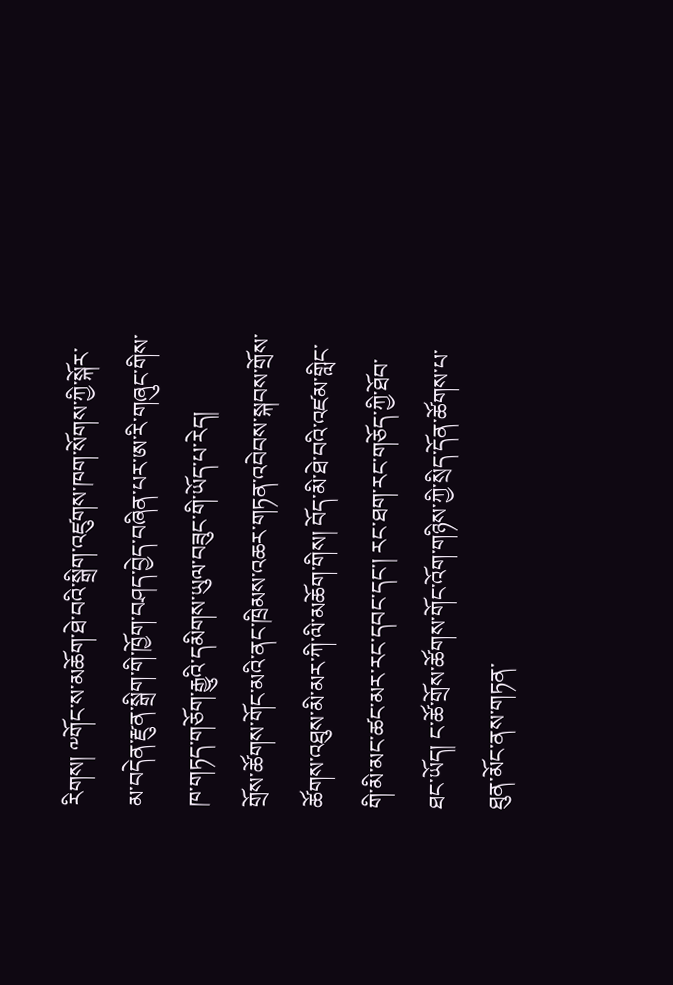རིགས། ༸གོང་ས་མཆོག་ཐེ་བའི་སྒྲིག་འཛུགས་ཁག་སོགས་ཀྱི་སྐོར་མ་བདེན་རྫུན་སྒྲིག་གི་ཁྱོག་བཤད་བྱེད་བཞིན་པར་ཨ་རི་གཞུང་གིས་ཁ་གཏད་གཅོག་རྒྱུའི་དམིགས་ཡུལ་བཟུང་གི་ཡོད་པ་རེད།
གྲོས་ཚོགས་གོང་མའི་ནང་ཁྲིམས་འཆར་གཏན་འབེབས་སྐབས་གྲོས་ཚོགས་འཐུས་མི་མར་ཀི་ལི་མཆོག་གིས། བོད་མི་ཐེ་བའི་འཛམ་གླིང་གི་མི་མང་ཚང་མར་རང་དབང་དང་། རང་ཐག་རང་གཅོད་ཀྱི་ཐོབ་ཐང་ཡོད། ང་ཚོ་གྲོས་ཚོགས་གོང་འོག་གཉིས་ཀྱི་སྲིད་དོན་ཚོགས་པ་ཐུན་མོང་ནས་གཏན་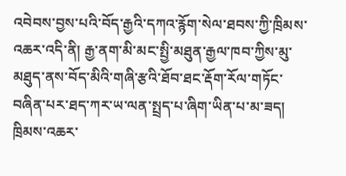འབེབས་བྱས་པའི་བོད་རྒྱའི་དཀའ་རྙོག་སེལ་ཐབས་ཀྱི་ཁྲིམས་འཆར་འདི་ནི། རྒྱ་ནག་མི་མང་སྤྱི་མཐུན་རྒྱལ་ཁབ་ཀྱིས་མུ་མཐུད་ནས་བོད་མིའི་གཞི་རྩའི་ཐོབ་ཐང་རྡོག་རོལ་གཏོང་བཞིན་པར་ཐད་ཀར་ཡ་ལན་སྤྲད་པ་ཞིག་ཡིན་པ་མ་ཟད། ཁྲིམས་འཆར་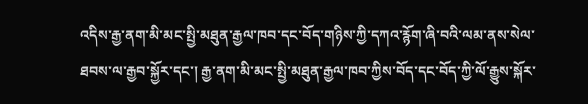འདིས་རྒྱ་ནག་མི་མང་སྤྱི་མཐུན་རྒྱལ་ཁབ་དང་བོད་གཉིས་ཀྱི་དཀའ་རྙོག་ཞི་བའི་ལམ་ནས་སེལ་ཐབས་ལ་རྒྱབ་སྐྱོར་དང་། རྒྱ་ནག་མི་མང་སྤྱི་མཐུན་རྒྱལ་ཁབ་ཀྱིས་བོད་དང་བོད་ཀྱི་ལོ་རྒྱུས་སྐོར་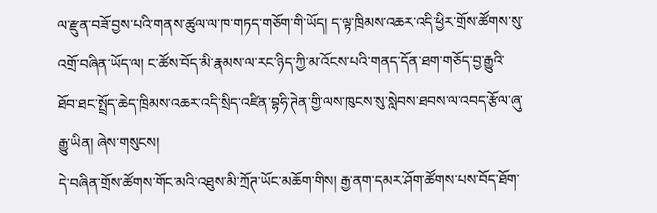ལ་རྫུན་བཟོ་བྱས་པའི་གནས་ཚུལ་ལ་ཁ་གཏད་གཅོག་གི་ཡོད། ད་ལྟ་ཁྲིམས་འཆར་འདི་ཕྱིར་གྲོས་ཚོགས་སུ་འགྲོ་བཞིན་ཡོད་ལ། ང་ཚོས་བོད་མི་རྣམས་ལ་རང་ཉིད་ཀྱི་མ་འོངས་པའི་གནད་དོན་ཐག་གཅོད་བྱ་རྒྱུའི་ཐོབ་ཐང་སྤྲོད་ཆེད་ཁྲིམས་འཆར་འདི་སྲིད་འཛིན་བྷཧི་ཊེན་གྱི་ལས་ཁུངས་སུ་སླེབས་ཐབས་ལ་འབད་རྩོལ་ཞུ་རྒྱུ་ཡིན། ཞེས་གསུངས།
དེ་བཞིན་གྲོས་ཚོགས་གོང་མའི་འཐུས་མི་ཀྲོཊ་ཡོང་མཆོག་གིས། རྒྱ་ནག་དམར་ཤོག་ཚོགས་པས་བོད་ཐོག་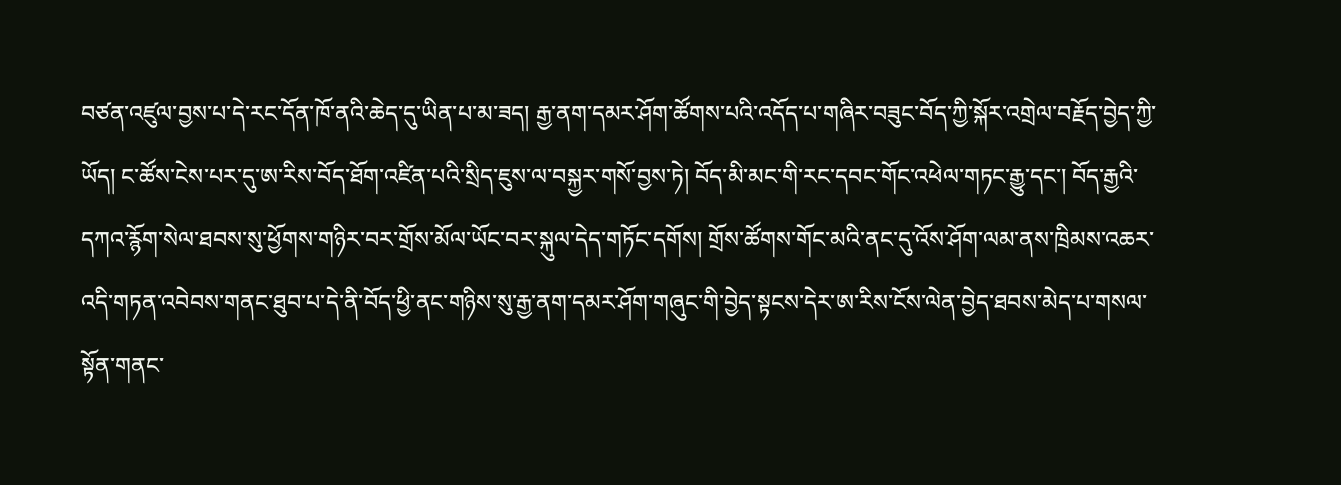བཙན་འཛུལ་བྱས་པ་དེ་རང་དོན་ཁོ་ནའི་ཆེད་དུ་ཡིན་པ་མ་ཟད། རྒྱ་ནག་དམར་ཤོག་ཚོགས་པའི་འདོད་པ་གཞིར་བཟུང་བོད་ཀྱི་སྐོར་འགྲེལ་བརྗོད་བྱེད་ཀྱི་ཡོད། ང་ཚོས་ངེས་པར་དུ་ཨ་རིས་བོད་ཐོག་འཛིན་པའི་སྲིད་ཇུས་ལ་བསྐྱར་གསོ་བྱས་ཏེ། བོད་མི་མང་གི་རང་དབང་གོང་འཕེལ་གཏང་རྒྱུ་དང་། བོད་རྒྱའི་དཀའ་རྙོག་སེལ་ཐབས་སུ་ཕྱོགས་གཉིར་བར་གྲོས་མོལ་ཡོང་བར་སྐུལ་དེད་གཏོང་དགོས། གྲོས་ཚོགས་གོང་མའི་ནང་དུ་འོས་ཤོག་ལམ་ནས་ཁྲིམས་འཆར་འདི་གཏན་འབེབས་གནང་ཐུབ་པ་དེ་ནི་བོད་ཕྱི་ནང་གཉིས་སུ་རྒྱ་ནག་དམར་ཤོག་གཞུང་གི་བྱེད་སྟངས་དེར་ཨ་རིས་ངོས་ལེན་བྱེད་ཐབས་མེད་པ་གསལ་སྟོན་གནང་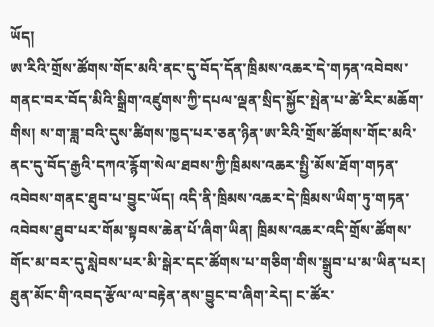ཡོད།
ཨ་རིའི་གྲོས་ཚོགས་གོང་མའི་ནང་དུ་བོད་དོན་ཁྲིམས་འཆར་དེ་གཏན་འབེབས་གནང་བར་བོད་མིའི་སྒྲིག་འཛུགས་ཀྱི་དཔལ་ལྡན་སྲིད་སྐྱོང་སྤེན་པ་ཚེ་རིང་མཆོག་གིས། ས་ག་ཟླ་བའི་དུས་ཚིགས་ཁྱད་པར་ཅན་ཉིན་ཨ་རིའི་གྲོས་ཚོགས་གོང་མའི་ནང་དུ་བོད་རྒྱའི་དཀའ་རྙོག་སེལ་ཐབས་ཀྱི་ཁྲིམས་འཆར་སྤྱི་མོས་ཐོག་གཏན་འབེབས་གནང་ཐུབ་པ་བྱུང་ཡོད། འདི་ནི་ཁྲིམས་འཆར་དེ་ཁྲིམས་ཡིག་ཏུ་གཏན་འབེབས་ཐུབ་པར་གོམ་སྟབས་ཆེན་པོ་ཞིག་ཡིན། ཁྲིམས་འཆར་འདི་གྲོས་ཚོགས་གོང་མ་བར་དུ་སླེབས་པར་མི་སྒེར་དང་ཚོགས་པ་གཅིག་གིས་སྒྲུབ་པ་མ་ཡིན་པར། ཐུན་མོང་གི་འབད་རྩོལ་ལ་བརྟེན་ནས་བྱུང་བ་ཞིག་རེད། ང་ཚོར་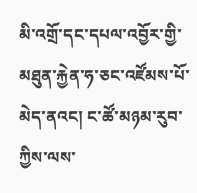མི་འགྲོ་དང་དཔལ་འབྱོར་གྱི་མཐུན་རྐྱེན་ཧ་ཅང་འཛོམས་པོ་མེད་ནའང། ང་ཚོ་མཉམ་རུབ་ཀྱིས་ལས་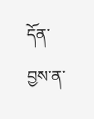དོན་བྱས་ན་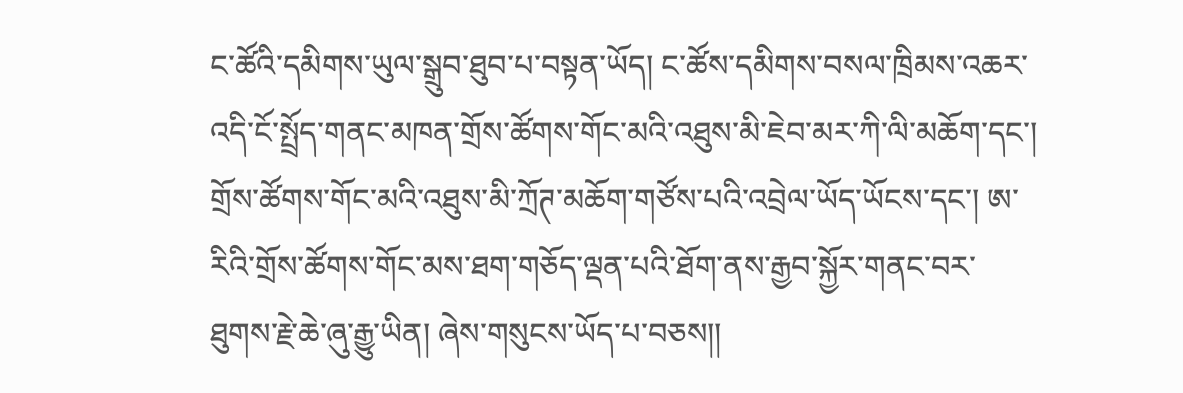ང་ཚོའི་དམིགས་ཡུལ་སྒྲུབ་ཐུབ་པ་བསྟན་ཡོད། ང་ཚོས་དམིགས་བསལ་ཁྲིམས་འཆར་འདི་ངོ་སྤྲོད་གནང་མཁན་གྲོས་ཚོགས་གོང་མའི་འཐུས་མི་ཇེབ་མར་ཀི་ལི་མཆོག་དང་། གྲོས་ཚོགས་གོང་མའི་འཐུས་མི་ཀྲོཊ་མཆོག་གཙོས་པའི་འབྲེལ་ཡོད་ཡོངས་དང་། ཨ་རིའི་གྲོས་ཚོགས་གོང་མས་ཐག་གཅོད་ལྡན་པའི་ཐོག་ནས་རྒྱབ་སྐྱོར་གནང་བར་ཐུགས་རྗེ་ཆེ་ཞུ་རྒྱུ་ཡིན། ཞེས་གསུངས་ཡོད་པ་བཅས།།